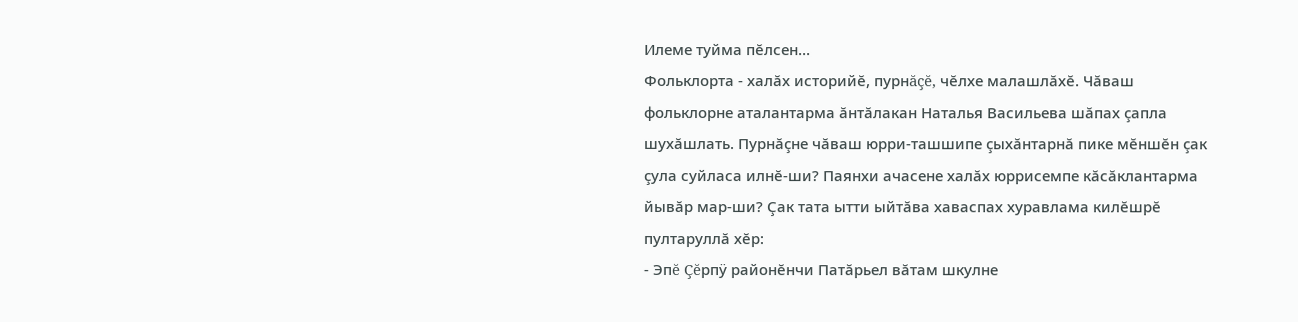Илеме туйма пĕлсен...
Фольклорта - халăх историйĕ, пурнăçĕ, чĕлхе малашлăхĕ. Чăваш фольклорне аталантарма ăнтăлакан Наталья Васильева шăпах çапла шухăшлать. Пурнăçне чăваш юрри-ташшипе çыхăнтарнă пике мĕншĕн çак çула суйласа илнĕ-ши? Паянхи ачасене халăх юррисемпе кăсăклантарма йывăр мар-ши? Çак тата ытти ыйтăва хаваспах хуравлама килĕшрĕ пултаруллă хĕр:
- Эпĕ Çĕрпÿ районĕнчи Патăрьел вăтам шкулне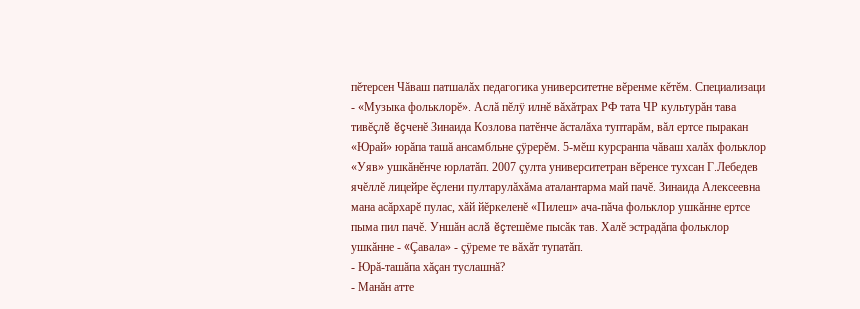пĕтерсен Чăваш патшалăх педагогика университетне вĕренме кĕтĕм. Специализаци - «Музыка фольклорĕ». Аслă пĕлÿ илнĕ вăхăтрах РФ тата ЧР культурăн тава тивĕçлĕ ĕçченĕ Зинаида Козлова патĕнче ăсталăха туптарăм, вăл ертсе пыракан «Юрай» юрăпа ташă ансамбльне çÿрерĕм. 5-мĕш курсранпа чăваш халăх фольклор «Уяв» ушкăнĕнче юрлатăп. 2007 çулта университетран вĕренсе тухсан Г.Лебедев ячĕллĕ лицейре ĕçлени пултарулăхăма аталантарма май пачĕ. Зинаида Алексеевна мана асăрхарĕ пулас, хăй йĕркеленĕ «Пилеш» ача-пăча фольклор ушкăнне ертсе пыма пил пачĕ. Уншăн аслă ĕçтешĕме пысăк тав. Халĕ эстрадăпа фольклор ушкăнне - «Çавала» - çÿреме те вăхăт тупатăп.
- Юрă-ташăпа хăçан туслашнă?
- Манăн атте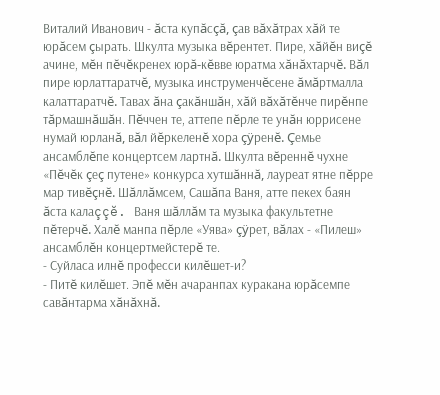Виталий Иванович - ăста купăсçă, çав вăхăтрах хăй те юрăсем çырать. Шкулта музыка вĕрентет. Пире, хăйĕн виçĕ ачине, мĕн пĕчĕкренех юрă-кĕвве юратма хăнăхтарчĕ. Вăл пире юрлаттаратчĕ, музыка инструменчĕсене ăмăртмалла калаттаратчĕ. Тавах ăна çакăншăн, хăй вăхăтĕнче пирĕнпе тăрмашнăшăн. Пĕччен те, аттепе пĕрле те унăн юррисене нумай юрланă, вăл йĕркеленĕ хора çÿренĕ. Çемье ансамблĕпе концертсем лартнă. Шкулта вĕреннĕ чухне «Пĕчĕк çеç путене» конкурса хутшăннă, лауреат ятне пĕрре мар тивĕçнĕ. Шăллăмсем, Сашăпа Ваня, атте пекех баян ăста калаççĕ. Ваня шăллăм та музыка факультетне пĕтерчĕ. Халĕ манпа пĕрле «Уява» çÿрет, вăлах - «Пилеш» ансамблĕн концертмейстерĕ те.
- Суйласа илнĕ професси килĕшет-и?
- Питĕ килĕшет. Эпĕ мĕн ачаранпах куракана юрăсемпе савăнтарма хăнăхнă.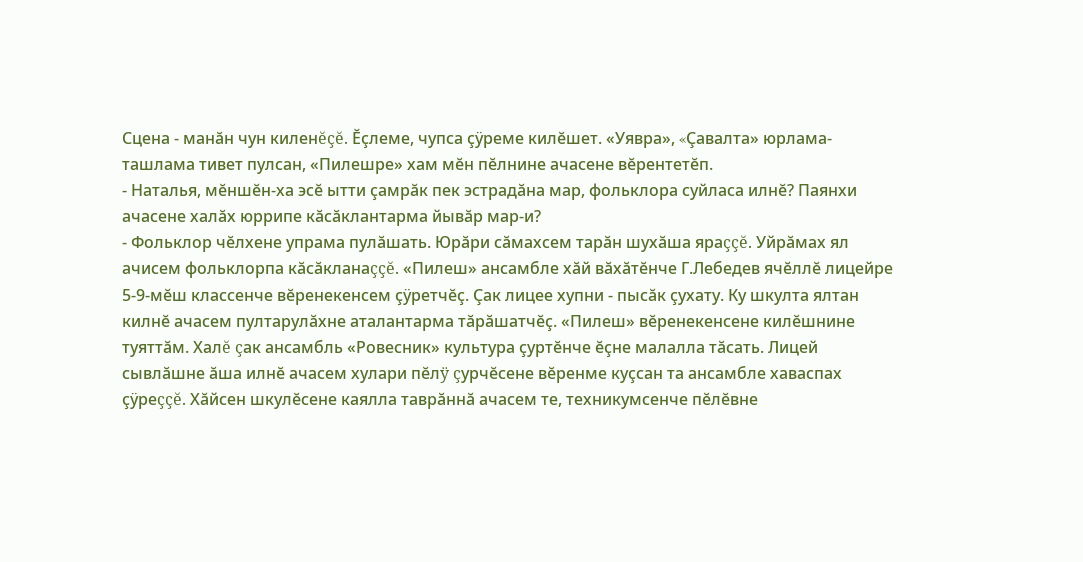Сцена - манăн чун киленĕçĕ. Ĕçлеме, чупса çÿреме килĕшет. «Уявра», «Çавалта» юрлама-ташлама тивет пулсан, «Пилешре» хам мĕн пĕлнине ачасене вĕрентетĕп.
- Наталья, мĕншĕн-ха эсĕ ытти çамрăк пек эстрадăна мар, фольклора суйласа илнĕ? Паянхи ачасене халăх юррипе кăсăклантарма йывăр мар-и?
- Фольклор чĕлхене упрама пулăшать. Юрăри сăмахсем тарăн шухăша яраççĕ. Уйрăмах ял ачисем фольклорпа кăсăкланаççĕ. «Пилеш» ансамбле хăй вăхăтĕнче Г.Лебедев ячĕллĕ лицейре 5-9-мĕш классенче вĕренекенсем çÿретчĕç. Çак лицее хупни - пысăк çухату. Ку шкулта ялтан килнĕ ачасем пултарулăхне аталантарма тăрăшатчĕç. «Пилеш» вĕренекенсене килĕшнине туяттăм. Халĕ çак ансамбль «Ровесник» культура çуртĕнче ĕçне малалла тăсать. Лицей сывлăшне ăша илнĕ ачасем хулари пĕлÿ çурчĕсене вĕренме куçсан та ансамбле хаваспах çÿреççĕ. Хăйсен шкулĕсене каялла таврăннă ачасем те, техникумсенче пĕлĕвне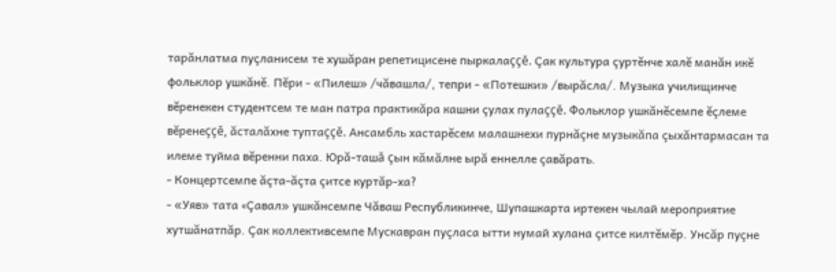тарăнлатма пуçланисем те хушăран репетицисене пыркалаççĕ. Çак культура çуртĕнче халĕ манăн икĕ фольклор ушкăнĕ. Пĕри - «Пилеш» /чăвашла/, тепри - «Потешки» /вырăсла/. Музыка училищинче вĕренекен студентсем те ман патра практикăра кашни çулах пулаççĕ. Фольклор ушкăнĕсемпе ĕçлеме вĕренеççĕ, ăсталăхне туптаççĕ. Ансамбль хастарĕсем малашнехи пурнăçне музыкăпа çыхăнтармасан та илеме туйма вĕренни паха. Юрă-ташă çын кăмăлне ырă еннелле çавăрать.
- Концертсемпе ăçта-ăçта çитсе куртăр-ха?
- «Уяв» тата «Çавал» ушкăнсемпе Чăваш Республикинче, Шупашкарта иртекен чылай мероприятие хутшăнатпăр. Çак коллективсемпе Мускавран пуçласа ытти нумай хулана çитсе килтĕмĕр. Унсăр пуçне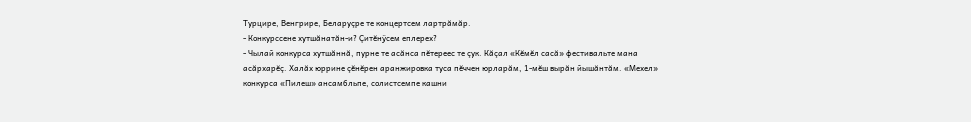Турцире, Венгрире, Беларуçре те концертсем лартрăмăр.
- Конкурссене хутшăнатăн-и? Çитĕнÿсем еплерех?
- Чылай конкурса хутшăннă, пурне те асăнса пĕтереес те çук. Кăçал «Кĕмĕл сасă» фестивальте мана асăрхарĕç. Халăх юррине çĕнĕрен аранжировка туса пĕччен юрларăм, 1-мĕш вырăн йышăнтăм. «Мехел» конкурса «Пилеш» ансамбльпе, солистсемпе кашни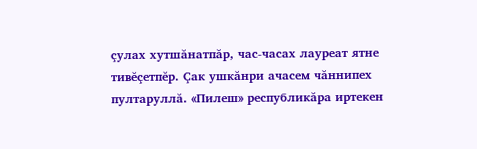çулах хутшăнатпăр, час-часах лауреат ятне тивĕçетпĕр. Çак ушкăнри ачасем чăннипех пултаруллă. «Пилеш» республикăра иртекен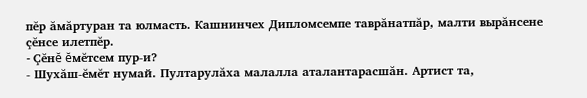пĕр ăмăртуран та юлмасть. Кашнинчех Дипломсемпе таврăнатпăр, малти вырăнсене çĕнсе илетпĕр.
- Çĕнĕ ĕмĕтсем пур-и?
- Шухăш-ĕмĕт нумай. Пултарулăха малалла аталантарасшăн. Артист та,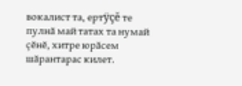вокалист та, ертÿçĕ те пулнă май татах та нумай çĕнĕ, хитре юрăсем шăрантарас килет.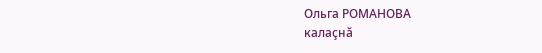Ольга РОМАНОВА
калаçнă